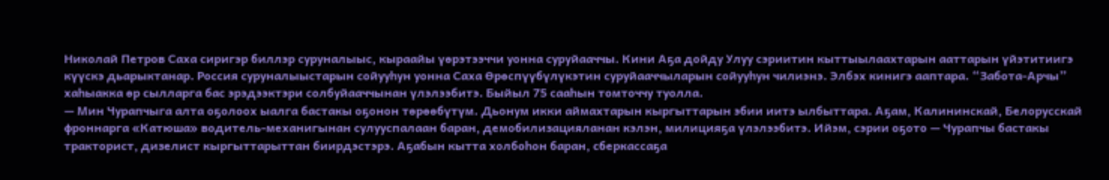Николай Петров Саха сиригэр биллэр суруналыыс, кыраайы үөрэтээччи уонна суруйааччы. Кини Аҕа дойду Улуу сэриитин кыттыылаахтарын ааттарын үйэтитиигэ күүскэ дьарыктанар. Россия суруналыыстарын сойууһун уонна Саха Өрөспүүбүлүкэтин суруйааччыларын сойууһун чилиэнэ. Элбэх кинигэ ааптара. “Забота-Арчы” хаһыакка өр сылларга бас эрэдээктэри солбуйааччынан үлэлээбитэ. Быйыл 75 сааһын томточчу туолла.
— Мин Чурапчыга алта оҕолоох ыалга бастакы оҕонон төрөөбүтүм. Дьонум икки аймахтарын кыргыттарын эбии иитэ ылбыттара. Аҕам, Калининскай, Белорусскай фроннарга «Катюша» водитель-механигынан сулууспалаан баран, демобилизацияланан кэлэн, милицияҕа үлэлээбитэ. Ийэм, сэрии оҕото — Чурапчы бастакы тракторист, дизелист кыргыттарыттан биирдэстэрэ. Аҕабын кытта холбоһон баран, сберкассаҕа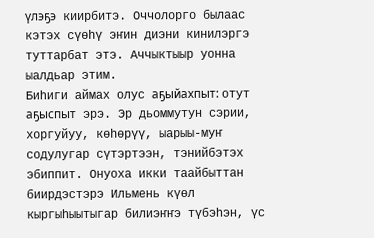үлэҕэ киирбитэ. Оччолорго былаас кэтэх сүөһү эҥин диэни кинилэргэ туттарбат этэ. Аччыктыыр уонна ыалдьар этим.
Биһиги аймах олус аҕыйахпыт: отут аҕыспыт эрэ. Эр дьоммутун сэрии, хоргуйуу, көһөрүү, ыарыы-муҥ содулугар сүтэртээн, тэнийбэтэх эбиппит. Онуоха икки таайбыттан биирдэстэрэ Ильмень күөл кыргыһыытыгар билиэҥҥэ түбэһэн, үс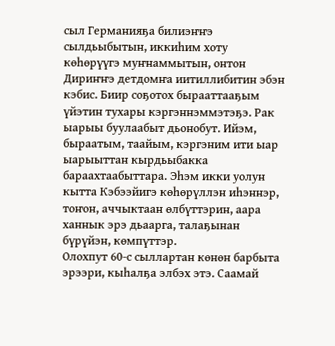сыл Германияҕа билиэҥҥэ сылдьыбытын, иккиһим хоту көһөрүүгэ муҥнаммытын, онтон Дириҥҥэ детдомҥа иитиллибитин эбэн кэбис. Биир соҕотох бырааттааҕым үйэтин тухары кэргэннэммэтэҕэ. Рак ыарыы буулаабыт дьонобут. Ийэм, быраатым, таайым, кэргэним ити ыар ыарыыттан кырдьыбакка бараахтаабыттара. Эһэм икки уолун кытта Кэбээйигэ көһөрүллэн иһэннэр, тоҥон, аччыктаан өлбүттэрин, аара ханнык эрэ дьаарга, талаҕынан бүрүйэн, көмпүттэр.
Олохпут 60-с сыллартан көнөн барбыта эрээри, кыһалҕа элбэх этэ. Саамай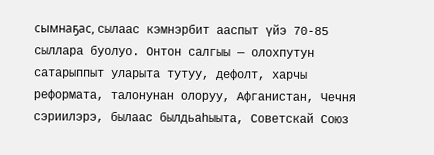сымнаҕас, сылаас кэмнэрбит ааспыт үйэ 70-85 сыллара буолуо. Онтон салгыы — олохпутун сатарыппыт уларыта тутуу, дефолт, харчы реформата, талонунан олоруу, Афганистан, Чечня сэриилэрэ, былаас былдьаһыыта, Советскай Союз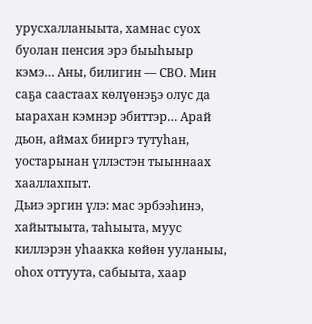урусхалланыыта, хамнас суох буолан пенсия эрэ быыһыыр кэмэ… Аны, билигин — СВО. Мин саҕа саастаах көлүөнэҕэ олус да ыарахан кэмнэр эбиттэр… Арай дьон, аймах бииргэ тутуһан, уостарынан үллэстэн тыыннаах хааллахпыт.
Дьиэ эргин үлэ: мас эрбээһинэ, хайытыыта, таһыыта, муус киллэрэн уһаакка көйөн ууланыы, оһох оттуута, сабыыта, хаар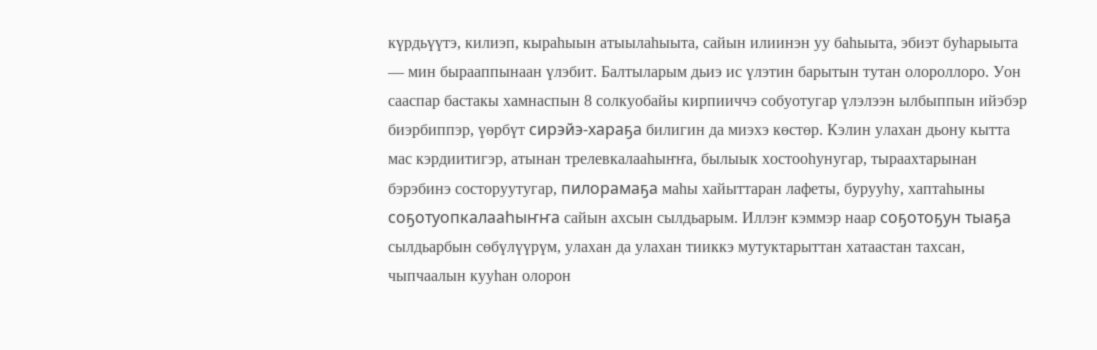күрдьүүтэ, килиэп, кыраһыын атыылаһыыта, сайын илиинэн уу баһыыта, эбиэт буһарыыта — мин бырааппынаан үлэбит. Балтыларым дьиэ ис үлэтин барытын тутан олороллоро. Уон сааспар бастакы хамнаспын 8 солкуобайы кирпииччэ собуотугар үлэлээн ылбыппын ийэбэр биэрбиппэр, үөрбүт сирэйэ-хараҕа билигин да миэхэ көстөр. Кэлин улахан дьону кытта мас кэрдиитигэр, атынан трелевкалааһыҥҥа, былыык хостооһунугар, тыраахтарынан бэрэбинэ состоруутугар, пилорамаҕа маһы хайыттаран лафеты, бурууһу, хаптаһыны соҕотуопкалааһыҥҥа сайын ахсын сылдьарым. Иллэҥ кэммэр наар соҕотоҕун тыаҕа сылдьарбын сөбүлүүрүм, улахан да улахан тииккэ мутуктарыттан хатаастан тахсан, чыпчаалын кууһан олорон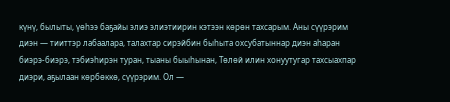күнү, былыты, үөһээ баҕайы элиэ элиэтиирин кэтээн көрөн тахсарым. Аны сүүрэрим диэн — тииттэр лабаалара, талахтар сирэйбин быһыта охсубатыннар диэн аһаран биэрэ-биэрэ, тэбиэһирэн туран, тыаны быыһынан, Төлөй илин хонуутугар тахсыахпар диэри, аҕылаан көрбөккө, сүүрэрим. Ол —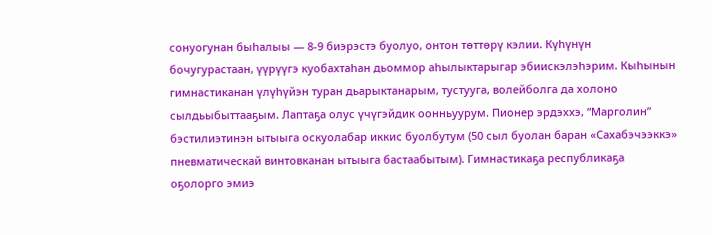сонуогунан быһалыы — 8-9 биэрэстэ буолуо, онтон төттөрү кэлии. Күһүнүн бочугурастаан, үүрүүгэ куобахтаһан дьоммор аһылыктарыгар эбиискэлэһэрим. Кыһынын гимнастиканан үлүһүйэн туран дьарыктанарым, тустууга, волейболга да холоно сылдьыбыттааҕым. Лаптаҕа олус үчүгэйдик оонньуурум. Пионер эрдэххэ, “Марголин” бэстилиэтинэн ытыыга оскуолабар иккис буолбутум (50 сыл буолан баран «Сахабэчээккэ» пневматическай винтовканан ытыыга бастаабытым). Гимнастикаҕа республикаҕа оҕолорго эмиэ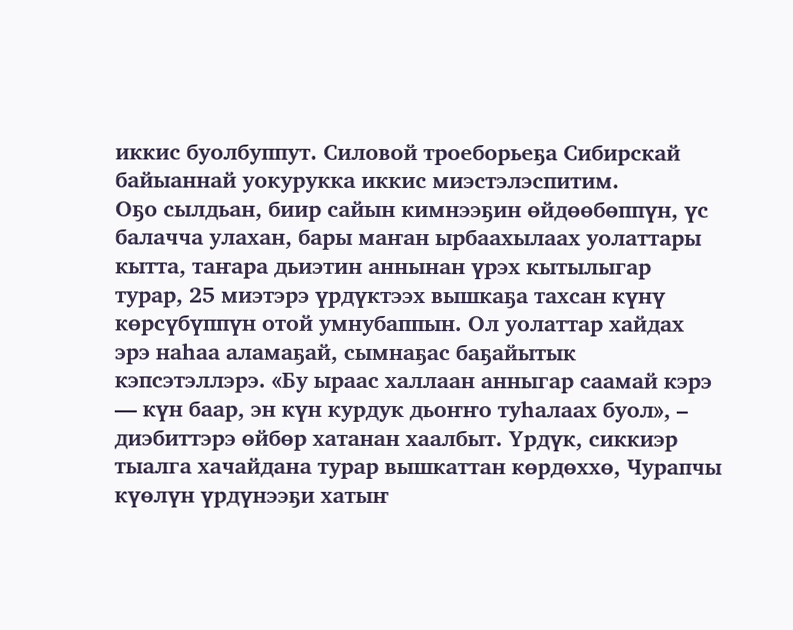иккис буолбуппут. Силовой троеборьеҕа Сибирскай байыаннай уокурукка иккис миэстэлэспитим.
Оҕо сылдьан, биир сайын кимнээҕин өйдөөбөппүн, үс балачча улахан, бары маҥан ырбаахылаах уолаттары кытта, таҥара дьиэтин аннынан үрэх кытылыгар турар, 25 миэтэрэ үрдүктээх вышкаҕа тахсан күнү көрсүбүппүн отой умнубаппын. Ол уолаттар хайдах эрэ наһаа аламаҕай, сымнаҕас баҕайытык кэпсэтэллэрэ. «Бу ыраас халлаан анныгар саамай кэрэ — күн баар, эн күн курдук дьоҥҥо туһалаах буол», – диэбиттэрэ өйбөр хатанан хаалбыт. Үрдүк, сиккиэр тыалга хачайдана турар вышкаттан көрдөххө, Чурапчы күөлүн үрдүнээҕи хатыҥ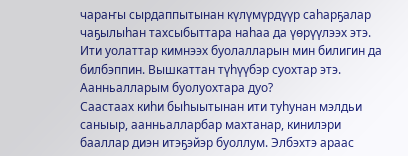чараҥы сырдаппытынан күлүмүрдүүр саһарҕалар чаҕылыһан тахсыбыттара наһаа да үөрүүлээх этэ. Ити уолаттар кимнээх буолалларын мин билигин да билбэппин. Вышкаттан түһүүбэр суохтар этэ. Аанньалларым буолуохтара дуо?
Саастаах киһи быһыытынан ити туһунан мэлдьи саныыр, аанньалларбар махтанар, кинилэри бааллар диэн итэҕэйэр буоллум. Элбэхтэ араас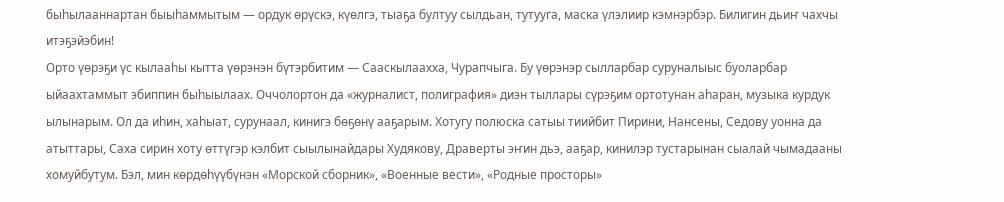быһылааннартан быыһаммытым — ордук өрүскэ, күөлгэ, тыаҕа бултуу сылдьан, тутууга, маска үлэлиир кэмнэрбэр. Билигин дьиҥ чахчы итэҕэйэбин!
Орто үөрэҕи үс кылааһы кытта үөрэнэн бүтэрбитим — Сааскылаахха, Чурапчыга. Бу үөрэнэр сылларбар суруналыыс буоларбар ыйаахтаммыт эбиппин быһыылаах. Оччолортон да «журналист, полиграфия» диэн тыллары сүрэҕим ортотунан аһаран, музыка курдук ылынарым. Ол да иһин, хаһыат, сурунаал, кинигэ бөҕөнү ааҕарым. Хотугу полюска сатыы тиийбит Пирини, Нансены, Седову уонна да атыттары, Саха сирин хоту өттүгэр кэлбит сыылынайдары Худякову, Драверты эҥин дьэ, ааҕар, кинилэр тустарынан сыалай чымадааны хомуйбутум. Бэл, мин көрдөһүүбүнэн «Морской сборник», «Военные вести», «Родные просторы»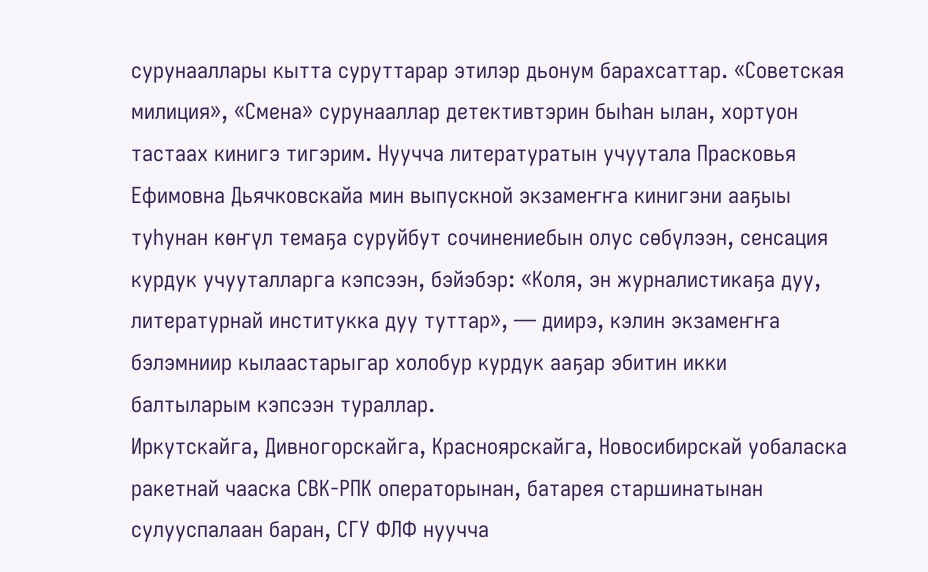сурунааллары кытта суруттарар этилэр дьонум барахсаттар. «Советская милиция», «Смена» сурунааллар детективтэрин быһан ылан, хортуон тастаах кинигэ тигэрим. Нуучча литературатын учуутала Прасковья Ефимовна Дьячковскайа мин выпускной экзамеҥҥа кинигэни ааҕыы туһунан көҥүл темаҕа суруйбут сочинениебын олус сөбүлээн, сенсация курдук учууталларга кэпсээн, бэйэбэр: «Коля, эн журналистикаҕа дуу, литературнай институкка дуу туттар», — диирэ, кэлин экзамеҥҥа бэлэмниир кылаастарыгар холобур курдук ааҕар эбитин икки балтыларым кэпсээн тураллар.
Иркутскайга, Дивногорскайга, Красноярскайга, Новосибирскай уобаласка ракетнай чааска СВК-РПК операторынан, батарея старшинатынан сулууспалаан баран, СГУ ФЛФ нуучча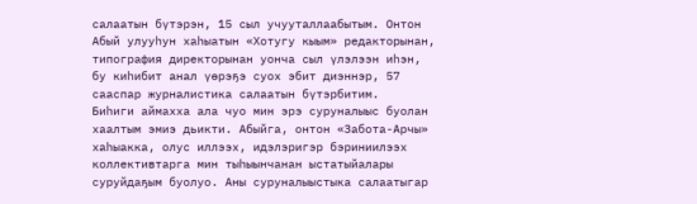салаатын бүтэрэн, 15 сыл учууталлаабытым. Онтон Абый улууһун хаһыатын «Хотугу кыым» редакторынан, типография директорынан уонча сыл үлэлээн иһэн, бу киһибит анал үөрэҕэ суох эбит диэннэр, 57 сааспар журналистика салаатын бүтэрбитим.
Биһиги аймахха ала чуо мин эрэ суруналыыс буолан хаалтым эмиэ дьикти. Абыйга, онтон «Забота-Арчы» хаһыакка, олус иллээх, идэлэригэр бэриниилээх коллективтарга мин тыһыынчанан ыстатыйалары суруйдаҕым буолуо. Аны суруналыыстыка салаатыгар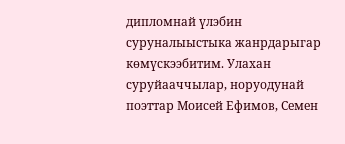дипломнай үлэбин суруналыыстыка жанрдарыгар көмүскээбитим. Улахан суруйааччылар, норуодунай поэттар Моисей Ефимов, Семен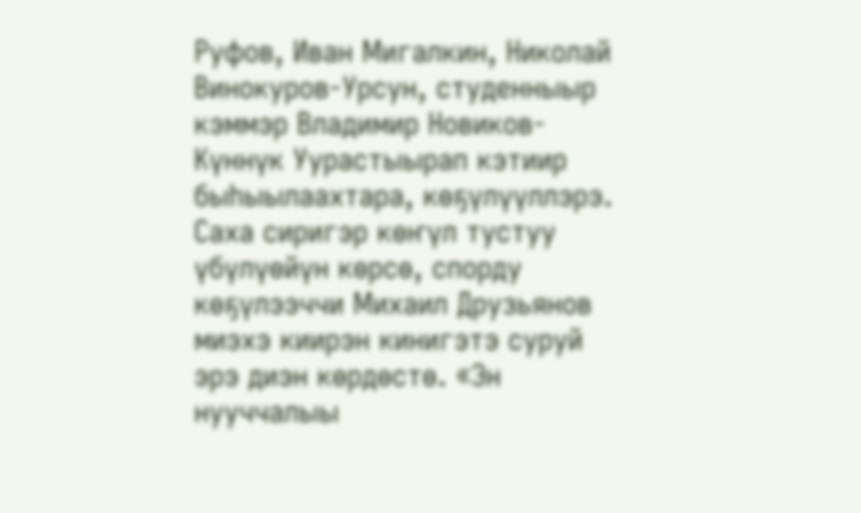Руфов, Иван Мигалкин, Николай Винокуров-Урсун, студенныыр кэммэр Владимир Новиков-Күннүк Уурастыырап кэтиир быһыылаахтара, көҕүлүүллэрэ. Саха сиригэр көҥүл тустуу үбүлүөйүн көрсө, спорду көҕүлээччи Михаил Друзьянов миэхэ киирэн кинигэтэ суруй эрэ диэн көрдөстө. «Эн нууччалыы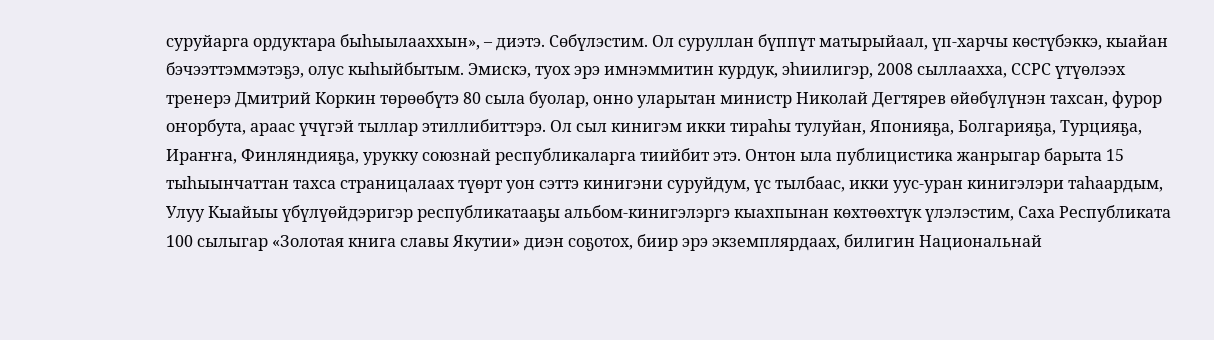суруйарга ордуктара быһыылааххын», – диэтэ. Сөбүлэстим. Ол суруллан бүппүт матырыйаал, үп-харчы көстүбэккэ, кыайан бэчээттэммэтэҕэ, олус кыһыйбытым. Эмискэ, туох эрэ имнэммитин курдук, эһиилигэр, 2008 сыллаахха, ССРС үтүөлээх тренерэ Дмитрий Коркин төрөөбүтэ 80 сыла буолар, онно уларытан министр Николай Дегтярев өйөбүлүнэн тахсан, фурор оҥорбута, араас үчүгэй тыллар этиллибиттэрэ. Ол сыл кинигэм икки тираһы тулуйан, Японияҕа, Болгарияҕа, Турцияҕа, Ираҥҥа, Финляндияҕа, урукку союзнай республикаларга тиийбит этэ. Онтон ыла публицистика жанрыгар барыта 15 тыһыынчаттан тахса страницалаах түөрт уон сэттэ кинигэни суруйдум, үс тылбаас, икки уус-уран кинигэлэри таһаардым, Улуу Кыайыы үбүлүөйдэригэр республикатааҕы альбом-кинигэлэргэ кыахпынан көхтөөхтүк үлэлэстим, Саха Республиката 100 сылыгар «Золотая книга славы Якутии» диэн соҕотох, биир эрэ экземплярдаах, билигин Национальнай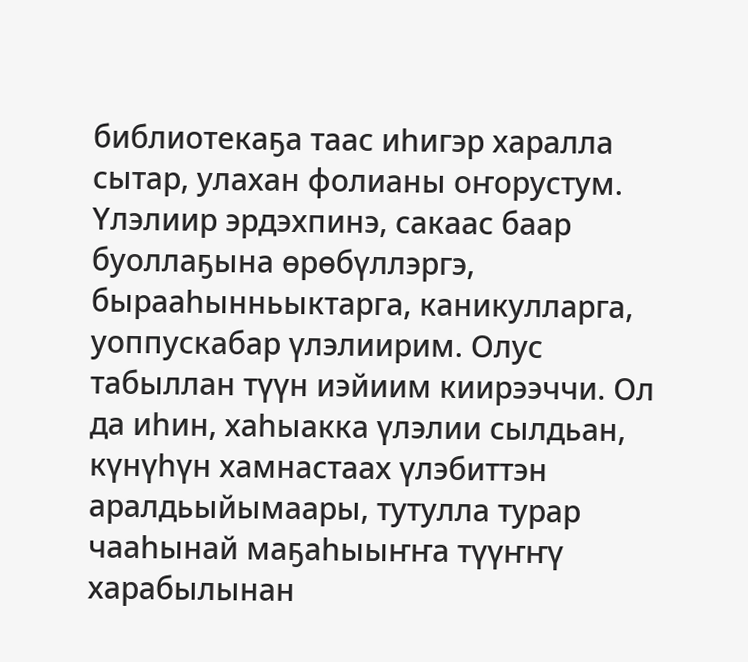библиотекаҕа таас иһигэр харалла сытар, улахан фолианы оҥорустум.
Үлэлиир эрдэхпинэ, сакаас баар буоллаҕына өрөбүллэргэ, бырааһынньыктарга, каникулларга, уоппускабар үлэлиирим. Олус табыллан түүн иэйиим киирээччи. Ол да иһин, хаһыакка үлэлии сылдьан, күнүһүн хамнастаах үлэбиттэн аралдьыйымаары, тутулла турар чааһынай маҕаһыыҥҥа түүҥҥү харабылынан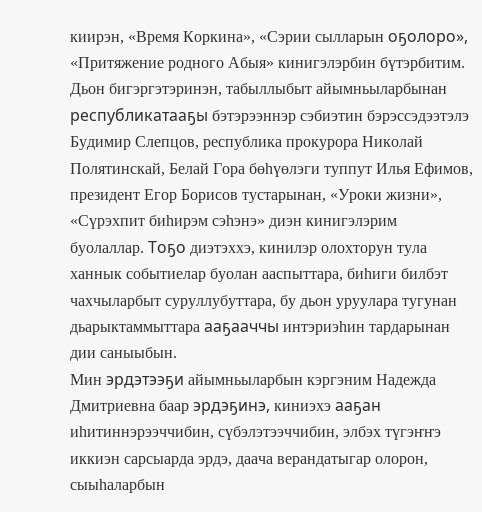киирэн, «Время Коркина», «Сэрии сылларын оҕолоро», «Притяжение родного Абыя» кинигэлэрбин бүтэрбитим. Дьон бигэргэтэринэн, табыллыбыт айымньыларбынан республикатааҕы бэтэрээннэр сэбиэтин бэрэссэдээтэлэ Будимир Слепцов, республика прокурора Николай Полятинскай, Белай Гора бөһүөлэги туппут Илья Ефимов, президент Егор Борисов тустарынан, «Уроки жизни», «Сүрэхпит биһирэм сэһэнэ» диэн кинигэлэрим буолаллар. Тоҕо диэтэххэ, кинилэр олохторун тула ханнык событиелар буолан ааспыттара, биһиги билбэт чахчыларбыт суруллубуттара, бу дьон уруулара тугунан дьарыктаммыттара ааҕааччы интэриэһин тардарынан дии саныыбын.
Мин эрдэтээҕи айымньыларбын кэргэним Надежда Дмитриевна баар эрдэҕинэ, киниэхэ ааҕан иһитиннэрээччибин, сүбэлэтээччибин, элбэх түгэҥҥэ иккиэн сарсыарда эрдэ, даача верандатыгар олорон, сыыһаларбын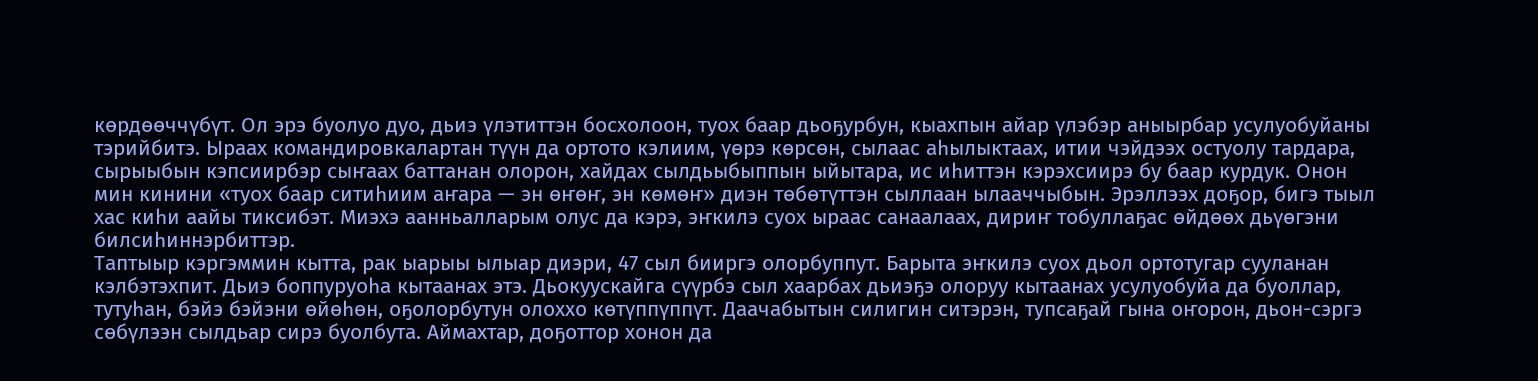көрдөөччүбүт. Ол эрэ буолуо дуо, дьиэ үлэтиттэн босхолоон, туох баар дьоҕурбун, кыахпын айар үлэбэр аныырбар усулуобуйаны тэрийбитэ. Ыраах командировкалартан түүн да ортото кэлиим, үөрэ көрсөн, сылаас аһылыктаах, итии чэйдээх остуолу тардара, сырыыбын кэпсиирбэр сыҥаах баттанан олорон, хайдах сылдьыбыппын ыйытара, ис иһиттэн кэрэхсиирэ бу баар курдук. Онон мин кинини «туох баар ситиһиим аҥара — эн өҥөҥ, эн көмөҥ» диэн төбөтүттэн сыллаан ылааччыбын. Эрэллээх доҕор, бигэ тыыл хас киһи аайы тиксибэт. Миэхэ аанньалларым олус да кэрэ, эҥкилэ суох ыраас санаалаах, дириҥ тобуллаҕас өйдөөх дьүөгэни билсиһиннэрбиттэр.
Таптыыр кэргэммин кытта, рак ыарыы ылыар диэри, 47 сыл бииргэ олорбуппут. Барыта эҥкилэ суох дьол ортотугар сууланан кэлбэтэхпит. Дьиэ боппуруоһа кытаанах этэ. Дьокуускайга сүүрбэ сыл хаарбах дьиэҕэ олоруу кытаанах усулуобуйа да буоллар, тутуһан, бэйэ бэйэни өйөһөн, оҕолорбутун олоххо көтүппүппүт. Даачабытын силигин ситэрэн, тупсаҕай гына оҥорон, дьон-сэргэ сөбүлээн сылдьар сирэ буолбута. Аймахтар, доҕоттор хонон да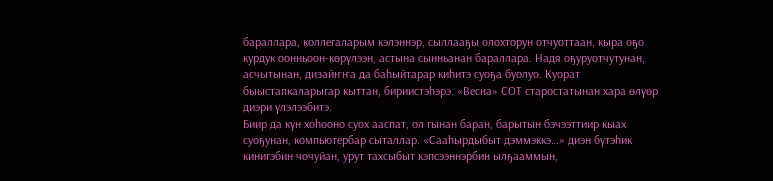бараллара, коллегаларым кэлэннэр, сыллааҕы олохторун отчуоттаан, кыра оҕо курдук оонньоон-көрүлээн, астына сынньанан бараллара. Надя оҕуруотчутунан, асчытынан, дизайҥҥа да баһыйтарар киһитэ суоҕа буолуо. Куорат быыстапкаларыгар кыттан, бириистэһэрэ. «Весна» СОТ старостатынан хара өлүөр диэри үлэлээбитэ.
Биир да күн хоһооно суох ааспат, ол гынан баран, барытын бэчээттиир кыах суоҕунан, компьютербар сыталлар. «Сааһырдыбыт дэммэккэ…» диэн бүтэһик кинигэбин чочуйан, урут тахсыбыт кэпсээннэрбин ылҕааммын,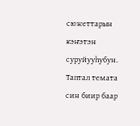сюжеттарын кэҥэтэн суруйууһубун. Таптал темата син биир баар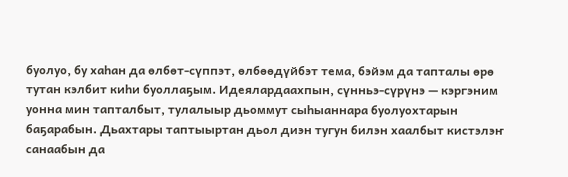буолуо, бу хаһан да өлбөт-сүппэт, өлбөөдүйбэт тема, бэйэм да тапталы өрө тутан кэлбит киһи буоллаҕым. Идеялардаахпын, сүнньэ-сүрүнэ — кэргэним уонна мин тапталбыт, тулалыыр дьоммут сыһыаннара буолуохтарын баҕарабын. Дьахтары таптыыртан дьол диэн тугун билэн хаалбыт кистэлэҥ санаабын да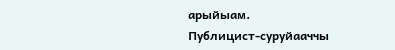арыйыам.
Публицист-суруйааччы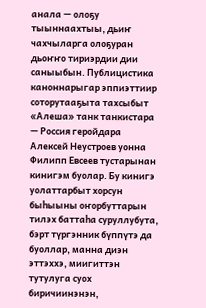анала — олоҕу тыыннаахтыы, дьиҥ чахчыларга олоҕуран дьоҥҥо тириэрдии дии саныыбын. Публицистика каноннарыгар эппиэттиир соторутааҕыта тахсыбыт «Алеша» танк танкистара — Россия геройдара Алексей Неустроев уонна Филипп Евсеев тустарынан кинигэм буолар. Бу кинигэ уолаттарбыт хорсун быһыыны оҥорбуттарын тилэх баттаһа суруллубута, бэрт түргэнник бүппүтэ да буоллар, манна диэн эттэххэ, миигиттэн тутулуга суох биричиинэнэн,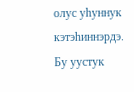олус уһуннук кэтэһиннэрдэ. Бу уустук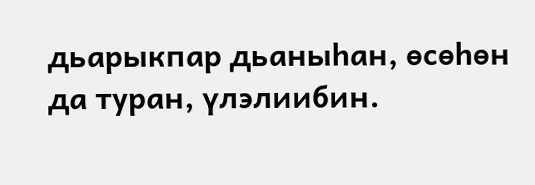дьарыкпар дьаныһан, өсөһөн да туран, үлэлиибин.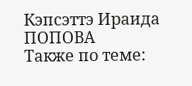Кэпсэттэ Ираида ПОПОВА
Также по теме: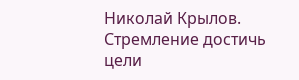Николай Крылов. Стремление достичь цели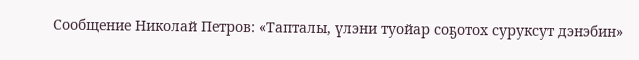Сообщение Николай Петров: «Тапталы, үлэни туойар соҕотох суруксут дэнэбин»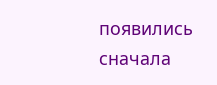появились сначала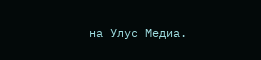на Улус Медиа.